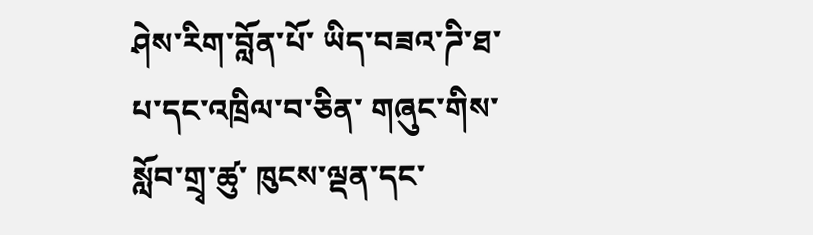ཤེས་རིག་བློན་པོ་ ཡིད་བཟའ་ཌི་ཐ་པ་དང་འཁྲིལ་བ་ཅིན་ གཞུང་གིས་ སློབ་གྲྭ་ཚུ་ ཁུངས་ལྡན་དང་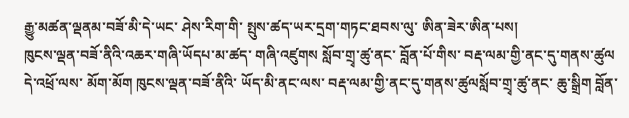རྒྱུ་མཚན་ལྡནམ་བཟོ་མི་དེ་ཡང་ ཤེས་རིག་གི་ སྤུས་ཚད་ཡར་དྲག་གཏང་ཐབས་ལུ་ ཨིན་ཟེར་ཨིན་པས།
ཁུངས་ལྡན་བཟོ་ནིའི་འཆར་གཞི་ཡོདཔ་མ་ཚད་ གཞི་འཛུགས སློབ་གྲྭ་ཚུ་ནང་ བློན་པོ་གིས་ བརྡ་ལམ་གྱི་ནང་དུ་གནས་ཚུལ
དེ་འཕྲོ་ལས་ མོག་མོག ཁུངས་ལྡན་བཟོ་ནིའི་ ཡོད་མི་ནང་ལས་ བརྡ་ལམ་གྱི་ནང་དུ་གནས་ཚུལསློབ་གྲྭ་ཚུ་ནང་ ཆུ་སྒྲིག བློན་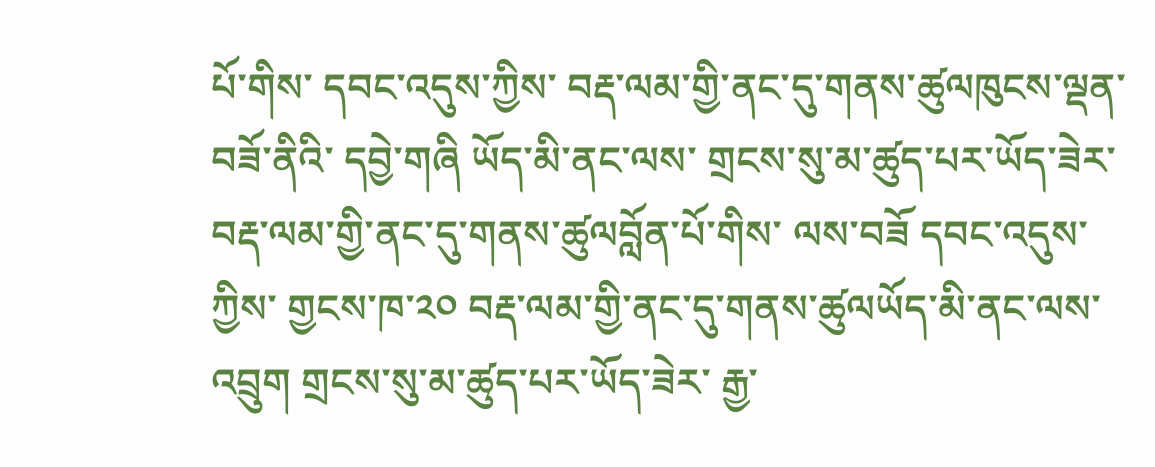པོ་གིས་ དབང་འདུས་ཀྱིས་ བརྡ་ལམ་གྱི་ནང་དུ་གནས་ཚུལཁུངས་ལྡན་བཟོ་ནིའི་ དབྱེ་གཞི ཡོད་མི་ནང་ལས་ གྲངས་སུ་མ་ཚུད་པར་ཡོད་ཟེར་ བརྡ་ལམ་གྱི་ནང་དུ་གནས་ཚུལབློན་པོ་གིས་ ལས་བཟོ དབང་འདུས་ཀྱིས་ གྱངས་ཁ་༢༠ བརྡ་ལམ་གྱི་ནང་དུ་གནས་ཚུལཡོད་མི་ནང་ལས་ འབྲུག གྲངས་སུ་མ་ཚུད་པར་ཡོད་ཟེར་ རྒྱ་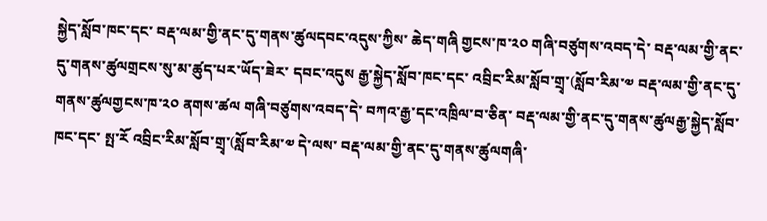སྐྱེད་སློབ་ཁང་དང་ བརྡ་ལམ་གྱི་ནང་དུ་གནས་ཚུལདབང་འདུས་ཀྱིས་ ཆེད་གཞི གྱངས་ཁ་༢༠ གཞི་བཙུགས་འབད་དེ་ བརྡ་ལམ་གྱི་ནང་དུ་གནས་ཚུལགྲངས་སུ་མ་ཚུད་པར་ཡོད་ཟེར་ དབང་འདུས རྒྱ་སྐྱེད་སློབ་ཁང་དང་ འབྲིང་རིམ་སློབ་གྲྭ་(སློབ་རིམ་༧ བརྡ་ལམ་གྱི་ནང་དུ་གནས་ཚུལགྱངས་ཁ་༢༠ ནགས་ཚལ གཞི་བཙུགས་འབད་དེ་ བཀའ་རྒྱ་དང་འཁྲིལ་བ་ཅིན་ བརྡ་ལམ་གྱི་ནང་དུ་གནས་ཚུལརྒྱ་སྐྱེད་སློབ་ཁང་དང་ སྤ་རོ འབྲིང་རིམ་སློབ་གྲྭ་(སློབ་རིམ་༧ དེ་ལས་ བརྡ་ལམ་གྱི་ནང་དུ་གནས་ཚུལགཞི་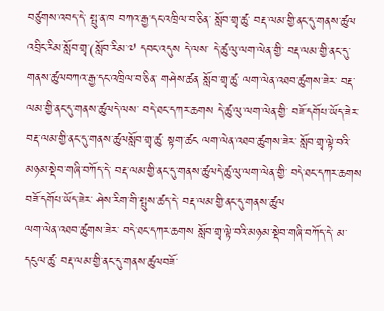བཙུགས་འབད་དེ་ སྤུ་ན་ཁ བཀའ་རྒྱ་དང་འཁྲིལ་བ་ཅིན་ སློབ་གྲྭ་ཚུ་ བརྡ་ལམ་གྱི་ནང་དུ་གནས་ཚུལ
འབྲིང་རིམ་སློབ་གྲྭ་(སློབ་རིམ་༧ དབང་འདུས དེ་ལས་ དེ་ཚུ་ལུ་ལག་ལེན་གྱི་ བརྡ་ལམ་གྱི་ནང་དུ་གནས་ཚུལབཀའ་རྒྱ་དང་འཁྲིལ་བ་ཅིན་ གཤེས་ཚན སློབ་གྲྭ་ཚུ་ ལག་ལེན་འཐབ་ཚུགས་ཟེར་ བརྡ་ལམ་གྱི་ནང་དུ་གནས་ཚུལདེ་ལས་ བདེ་ཐང་དཀར་ཆགས དེ་ཚུ་ལུ་ལག་ལེན་གྱི་ བཟོ་དགོཔ་ཡོད་ཟེར་ བརྡ་ལམ་གྱི་ནང་དུ་གནས་ཚུལསློབ་གྲྭ་ཚུ་ སྟག་ཚང ལག་ལེན་འཐབ་ཚུགས་ཟེར་ སློབ་གྲྭ་ལྟེ་བའི་མཉམ་སྡེབ་གཞི་བཀོད་དེ་ བརྡ་ལམ་གྱི་ནང་དུ་གནས་ཚུལདེ་ཚུ་ལུ་ལག་ལེན་གྱི་ བདེ་ཐང་དཀར་ཆགས བཟོ་དགོཔ་ཡོད་ཟེར་ ཤེས་རིག་གི་སྤུས་ཚད་དེ་ བརྡ་ལམ་གྱི་ནང་དུ་གནས་ཚུལ
ལག་ལེན་འཐབ་ཚུགས་ཟེར་ བདེ་ཐང་དཀར་ཆགས སློབ་གྲྭ་ལྟེ་བའི་མཉམ་སྡེབ་གཞི་བཀོད་དེ་ མ་དངུལ་ཚུ་ བརྡ་ལམ་གྱི་ནང་དུ་གནས་ཚུལབཟོ་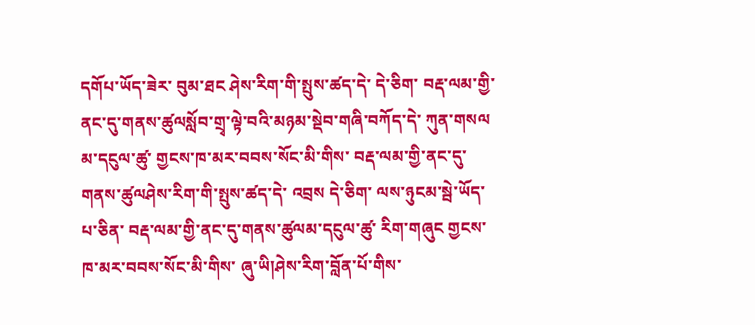དགོཔ་ཡོད་ཟེར་ བུམ་ཐང ཤེས་རིག་གི་སྤུས་ཚད་དེ་ དེ་ཅིག་ བརྡ་ལམ་གྱི་ནང་དུ་གནས་ཚུལསློབ་གྲྭ་ལྟེ་བའི་མཉམ་སྡེབ་གཞི་བཀོད་དེ་ ཀུན་གསལ མ་དངུལ་ཚུ་ གྱངས་ཁ་མར་བབས་སོང་མི་གིས་ བརྡ་ལམ་གྱི་ནང་དུ་གནས་ཚུལཤེས་རིག་གི་སྤུས་ཚད་དེ་ འབྲས དེ་ཅིག་ ལས་ཉུངམ་སྦེ་ཡོད་པ་ཅིན་ བརྡ་ལམ་གྱི་ནང་དུ་གནས་ཚུལམ་དངུལ་ཚུ་ རིག་གཞུང གྱངས་ཁ་མར་བབས་སོང་མི་གིས་ ཞུ་ཡི།ཤེས་རིག་བློན་པོ་གིས་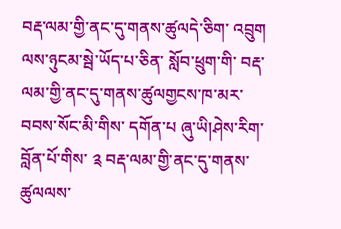བརྡ་ལམ་གྱི་ནང་དུ་གནས་ཚུལདེ་ཅིག་ འབྲུག ལས་ཉུངམ་སྦེ་ཡོད་པ་ཅིན་ སློབ་ཕྲུག་གི་ བརྡ་ལམ་གྱི་ནང་དུ་གནས་ཚུལགྱངས་ཁ་མར་བབས་སོང་མི་གིས་ དགོན་པ ཞུ་ཡི།ཤེས་རིག་བློན་པོ་གིས་ ༉ བརྡ་ལམ་གྱི་ནང་དུ་གནས་ཚུལལས་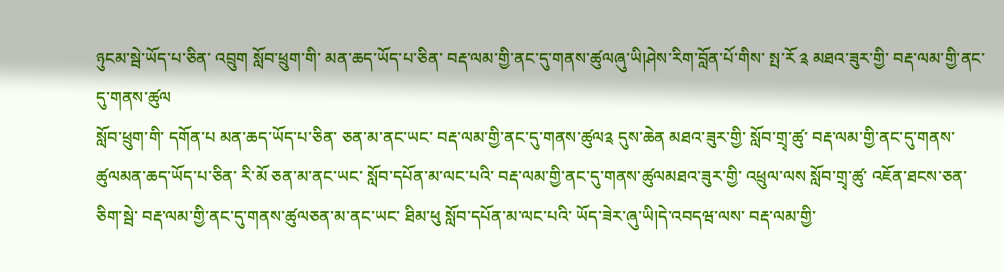ཉུངམ་སྦེ་ཡོད་པ་ཅིན་ འབྲུག སློབ་ཕྲུག་གི་ མན་ཆད་ཡོད་པ་ཅིན་ བརྡ་ལམ་གྱི་ནང་དུ་གནས་ཚུལཞུ་ཡི།ཤེས་རིག་བློན་པོ་གིས་ སྤ་རོ ༉ མཐའ་ཟུར་གྱི་ བརྡ་ལམ་གྱི་ནང་དུ་གནས་ཚུལ
སློབ་ཕྲུག་གི་ དགོན་པ མན་ཆད་ཡོད་པ་ཅིན་ ཅན་མ་ནང་ཡང་ བརྡ་ལམ་གྱི་ནང་དུ་གནས་ཚུལ༉ དུས་ཆེན མཐའ་ཟུར་གྱི་ སློབ་གྲྭ་ཚུ་ བརྡ་ལམ་གྱི་ནང་དུ་གནས་ཚུལམན་ཆད་ཡོད་པ་ཅིན་ རི་མོ ཅན་མ་ནང་ཡང་ སློབ་དཔོན་མ་ལང་པའི་ བརྡ་ལམ་གྱི་ནང་དུ་གནས་ཚུལམཐའ་ཟུར་གྱི་ འཕྲུལ་ལས སློབ་གྲྭ་ཚུ་ འཇོན་ཐངས་ཅན་ཅིག་སྦེ་ བརྡ་ལམ་གྱི་ནང་དུ་གནས་ཚུལཅན་མ་ནང་ཡང་ ཐིམ་ཕུ སློབ་དཔོན་མ་ལང་པའི་ ཡོད་ཟེར་ཞུ་ཡི།དེ་འབདཝ་ལས་ བརྡ་ལམ་གྱི་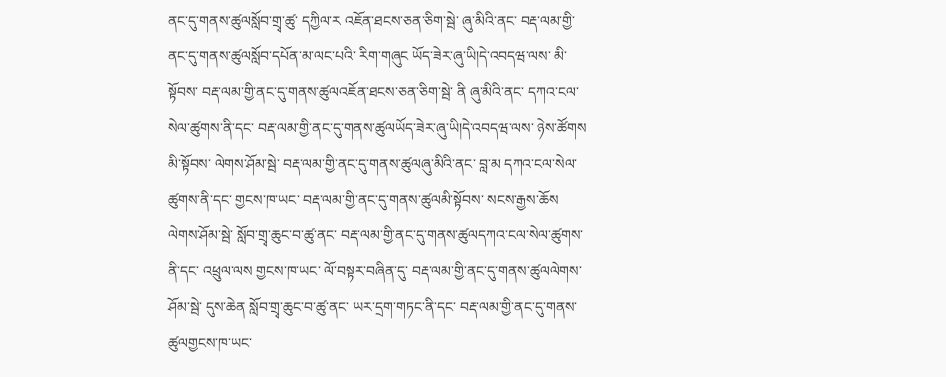ནང་དུ་གནས་ཚུལསློབ་གྲྭ་ཚུ་ དཀྱིལ་ར འཇོན་ཐངས་ཅན་ཅིག་སྦེ་ ཞུ་མིའི་ནང་ བརྡ་ལམ་གྱི་ནང་དུ་གནས་ཚུལསློབ་དཔོན་མ་ལང་པའི་ རིག་གཞུང ཡོད་ཟེར་ཞུ་ཡི།དེ་འབདཝ་ལས་ མི་སྟོབས་ བརྡ་ལམ་གྱི་ནང་དུ་གནས་ཚུལའཇོན་ཐངས་ཅན་ཅིག་སྦེ་ ནི ཞུ་མིའི་ནང་ དཀའ་ངལ་སེལ་ཚུགས་ནི་དང་ བརྡ་ལམ་གྱི་ནང་དུ་གནས་ཚུལཡོད་ཟེར་ཞུ་ཡི།དེ་འབདཝ་ལས་ ཉེས་ཚོགས མི་སྟོབས་ ལེགས་ཤོམ་སྦེ་ བརྡ་ལམ་གྱི་ནང་དུ་གནས་ཚུལཞུ་མིའི་ནང་ བླ་མ དཀའ་ངལ་སེལ་ཚུགས་ནི་དང་ གྱངས་ཁ་ཡང་ བརྡ་ལམ་གྱི་ནང་དུ་གནས་ཚུལམི་སྟོབས་ སངས་རྒྱས་ཆོས ལེགས་ཤོམ་སྦེ་ སློབ་གྲྭ་ཆུང་བ་ཚུ་ནང་ བརྡ་ལམ་གྱི་ནང་དུ་གནས་ཚུལདཀའ་ངལ་སེལ་ཚུགས་ནི་དང་ འཕྲུལ་ལས གྱངས་ཁ་ཡང་ ལོ་བསྟར་བཞིན་དུ་ བརྡ་ལམ་གྱི་ནང་དུ་གནས་ཚུལལེགས་ཤོམ་སྦེ་ དུས་ཆེན སློབ་གྲྭ་ཆུང་བ་ཚུ་ནང་ ཡར་དྲག་གཏང་ནི་དང་ བརྡ་ལམ་གྱི་ནང་དུ་གནས་ཚུལགྱངས་ཁ་ཡང་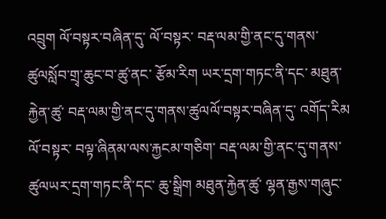འབྲུག ལོ་བསྟར་བཞིན་དུ་ ལོ་བསྟར་ བརྡ་ལམ་གྱི་ནང་དུ་གནས་ཚུལསློབ་གྲྭ་ཆུང་བ་ཚུ་ནང་ རྩོམ་རིག ཡར་དྲག་གཏང་ནི་དང་ མཐུན་རྐྱེན་ཚུ་ བརྡ་ལམ་གྱི་ནང་དུ་གནས་ཚུལལོ་བསྟར་བཞིན་དུ་ འགོད་རིམ ལོ་བསྟར་ བལྟ་ཞིནམ་ལས་རྐྱངམ་གཅིག་ བརྡ་ལམ་གྱི་ནང་དུ་གནས་ཚུལཡར་དྲག་གཏང་ནི་དང་ ཆུ་སྒྲིག མཐུན་རྐྱེན་ཚུ་ ལྷན་རྒྱས་གཞུང་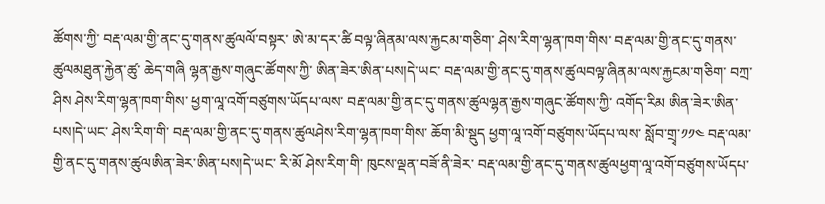ཚོགས་ཀྱི་ བརྡ་ལམ་གྱི་ནང་དུ་གནས་ཚུལལོ་བསྟར་ ཨེ་མ་དར་ཚི བལྟ་ཞིནམ་ལས་རྐྱངམ་གཅིག་ ཤེས་རིག་ལྷན་ཁག་གིས་ བརྡ་ལམ་གྱི་ནང་དུ་གནས་ཚུལམཐུན་རྐྱེན་ཚུ་ ཆེད་གཞི ལྷན་རྒྱས་གཞུང་ཚོགས་ཀྱི་ ཨིན་ཟེར་ཨིན་པས།དེ་ཡང་ བརྡ་ལམ་གྱི་ནང་དུ་གནས་ཚུལབལྟ་ཞིནམ་ལས་རྐྱངམ་གཅིག་ བཀྲ་ཤིས ཤེས་རིག་ལྷན་ཁག་གིས་ ཕྱག་ལཱ་འགོ་བཙུགས་ཡོདཔ་ལས་ བརྡ་ལམ་གྱི་ནང་དུ་གནས་ཚུལལྷན་རྒྱས་གཞུང་ཚོགས་ཀྱི་ འགོད་རིམ ཨིན་ཟེར་ཨིན་པས།དེ་ཡང་ ཤེས་རིག་གི་ བརྡ་ལམ་གྱི་ནང་དུ་གནས་ཚུལཤེས་རིག་ལྷན་ཁག་གིས་ ཆོག་མི་སྡུད ཕྱག་ལཱ་འགོ་བཙུགས་ཡོདཔ་ལས་ སློབ་གྲྭ་༡༡༤ བརྡ་ལམ་གྱི་ནང་དུ་གནས་ཚུལཨིན་ཟེར་ཨིན་པས།དེ་ཡང་ རི་མོ ཤེས་རིག་གི་ ཁུངས་ལྡན་བཟོ་ནི་ཟེར་ བརྡ་ལམ་གྱི་ནང་དུ་གནས་ཚུལཕྱག་ལཱ་འགོ་བཙུགས་ཡོདཔ་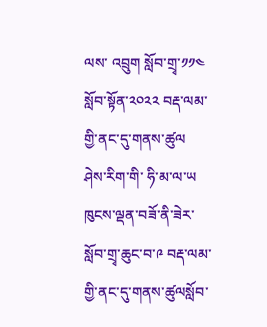ལས་ འབྲུག སློབ་གྲྭ་༡༡༤ སློབ་སྟོན་༢༠༢༢ བརྡ་ལམ་གྱི་ནང་དུ་གནས་ཚུལ
ཤེས་རིག་གི་ ཧི་མ་ལ་ཡ ཁུངས་ལྡན་བཟོ་ནི་ཟེར་ སློབ་གྲྭ་ཆུང་བ་༩ བརྡ་ལམ་གྱི་ནང་དུ་གནས་ཚུལསློབ་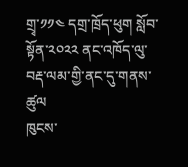གྲྭ་༡༡༤ དགྲ་ཁྲོད་ཕུག སློབ་སྟོན་༢༠༢༢ ནང་འཁོད་ལུ་ བརྡ་ལམ་གྱི་ནང་དུ་གནས་ཚུལ
ཁུངས་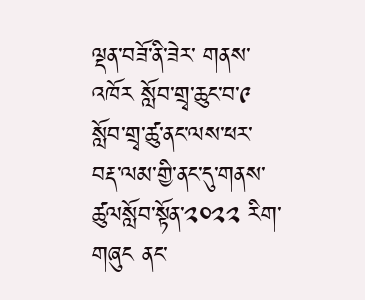ལྡན་བཟོ་ནི་ཟེར་ གནས་འཁོར སློབ་གྲྭ་ཆུང་བ་༩ སློབ་གྲྭ་ཚུ་ནང་ལས་ཕར་ བརྡ་ལམ་གྱི་ནང་དུ་གནས་ཚུལསློབ་སྟོན་༢༠༢༢ རིག་གཞུང ནང་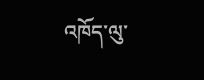འཁོད་ལུ་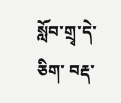སློབ་གྲྭ་དེ་ཅིག་ བརྡ་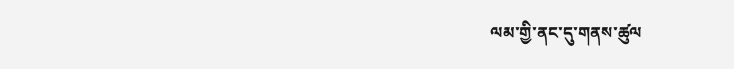ལམ་གྱི་ནང་དུ་གནས་ཚུལ